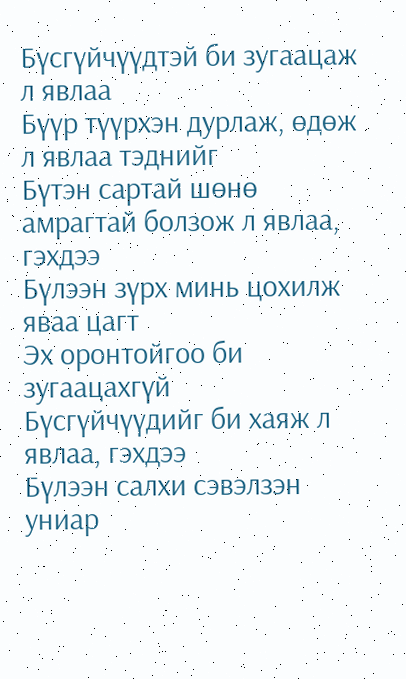Бүсгүйчүүдтэй би зугаацаж л явлаа
Бүүр түүрхэн дурлаж, өдөж л явлаа тэднийг
Бүтэн сартай шөнө амрагтай болзож л явлаа, гэхдээ
Бүлээн зүрх минь цохилж яваа цагт
Эх оронтойгоо би зугаацахгүй
Бүсгүйчүүдийг би хаяж л явлаа, гэхдээ
Бүлээн салхи сэвэлзэн униар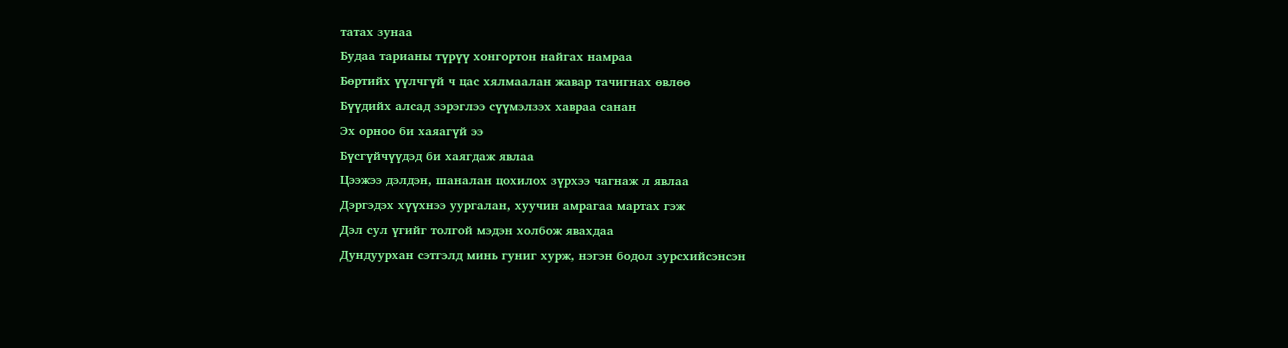татах зунаа
Будаа тарианы түрүү хонгортон найгах намраа
Бөртийх үүлчгүй ч цас хялмаалан жавар тачигнах өвлөө
Бүүдийх алсад зэрэглээ сүүмэлзэх хавраа санан
Эх орноо би хаяагүй ээ
Бүсгүйчүүдэд би хаягдаж явлаа
Цээжээ дэлдэн, шаналан цохилох зүрхээ чагнаж л явлаа
Дэргэдэх хүүхнээ уургалан, хуучин амрагаа мартах гэж
Дэл сул үгийг толгой мэдэн холбож явахдаа
Дундуурхан сэтгэлд минь гуниг хурж, нэгэн бодол зурсхийсэнсэн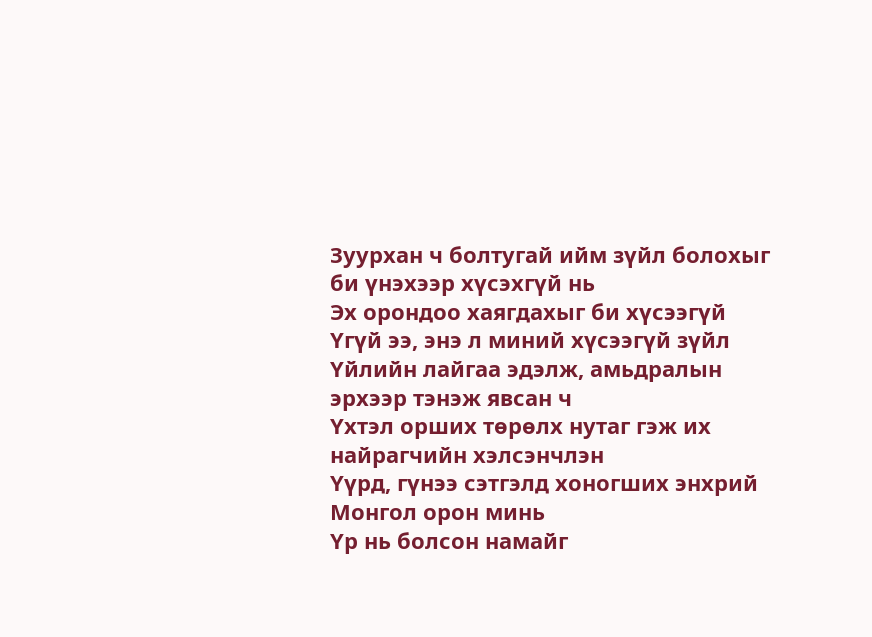Зуурхан ч болтугай ийм зүйл болохыг би үнэхээр хүсэхгүй нь
Эх орондоо хаягдахыг би хүсээгүй
Үгүй ээ, энэ л миний хүсээгүй зүйл
Үйлийн лайгаа эдэлж, амьдралын эрхээр тэнэж явсан ч
Үхтэл орших төрөлх нутаг гэж их найрагчийн хэлсэнчлэн
Үүрд, гүнээ сэтгэлд хоногших энхрий Монгол орон минь
Үр нь болсон намайг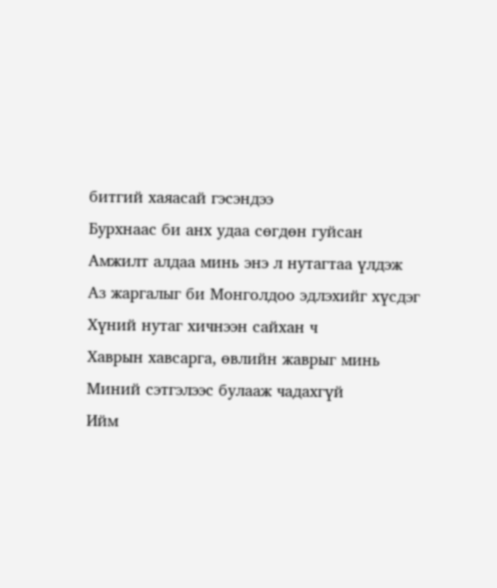битгий хаяасай гэсэндээ
Бурхнаас би анх удаа сөгдөн гуйсан
Амжилт алдаа минь энэ л нутагтаа үлдэж
Аз жаргалыг би Монголдоо эдлэхийг хүсдэг
Хүний нутаг хичнээн сайхан ч
Хаврын хавсарга, өвлийн жаврыг минь
Миний сэтгэлээс булааж чадахгүй
Ийм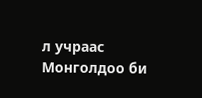л учраас Монголдоо би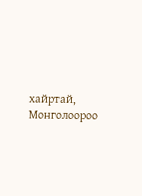хайртай,
Монголоороо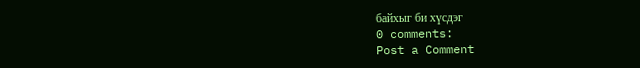байхыг би хүсдэг
0 comments:
Post a Comment